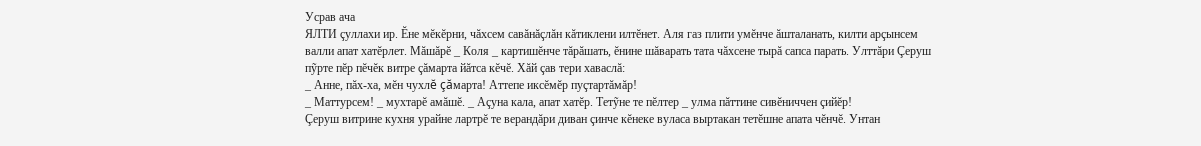Усрав ача
ЯЛТИ çуллахи ир. Ĕне мĕкĕрни, чăхсем савăнăçлăн кăтиклени илтĕнет. Аля газ плити умĕнче ăшталанать, килти арçынсем валли апат хатĕрлет. Мăшăрĕ _ Коля _ картишĕнче тăрăшать, ĕнине шăварать тата чăхсене тырă сапса парать. Улттăри Çеруш пỹрте пĕр пĕчĕк витре çăмарта йăтса кĕчĕ. Хăй çав тери хаваслă:
_ Анне, пăх-ха, мĕн чухлĕ çăмарта! Аттепе иксĕмĕр пуçтартăмăр!
_ Маттурсем! _ мухтарĕ амăшĕ. _ Аçуна кала, апат хатĕр. Тетỹне те пĕлтер _ улма пăттине сивĕниччен çийĕр!
Çеруш витрине кухня урайне лартрĕ те верандăри диван çинче кĕнеке вуласа выртакан тетĕшне апата чĕнчĕ. Унтан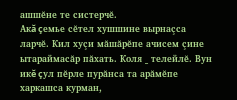ашшĕне те систерчĕ.
Акă çемье сĕтел хушшине вырнаçса ларчĕ. Кил хуçи мăшăрĕпе ачисем çине ытараймасăр пăхать. Коля _ телейлĕ. Вун икĕ çул пĕрле пурăнса та арăмĕпе харкашса курман,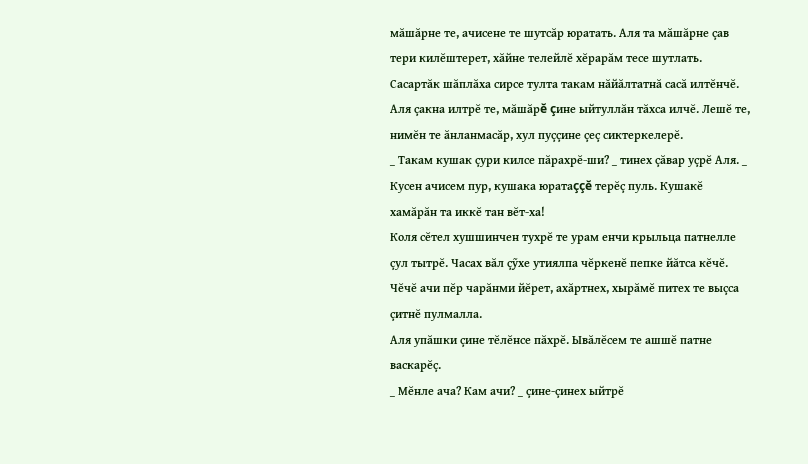мăшăрне те, ачисене те шутсăр юратать. Аля та мăшăрне çав тери килĕштерет, хăйне телейлĕ хĕрарăм тесе шутлать.
Сасартăк шăплăха сирсе тулта такам нăйăлтатнă сасă илтĕнчĕ. Аля çакна илтрĕ те, мăшăрĕ çине ыйтуллăн тăхса илчĕ. Лешĕ те, нимĕн те ăнланмасăр, хул пуççине çеç сиктеркелерĕ.
_ Такам кушак çури килсе пăрахрĕ-ши? _ тинех çăвар уçрĕ Аля. _ Кусен ачисем пур, кушака юратаççĕ терĕç пуль. Кушакĕ хамăрăн та иккĕ тан вĕт-ха!
Коля сĕтел хушшинчен тухрĕ те урам енчи крыльца патнелле çул тытрĕ. Часах вăл çỹхе утиялпа чĕркенĕ пепке йăтса кĕчĕ. Чĕчĕ ачи пĕр чарăнми йĕрет, ахăртнех, хырăмĕ питех те выçса çитнĕ пулмалла.
Аля упăшки çине тĕлĕнсе пăхрĕ. Ывăлĕсем те ашшĕ патне васкарĕç.
_ Мĕнле ача? Кам ачи? _ çине-çинех ыйтрĕ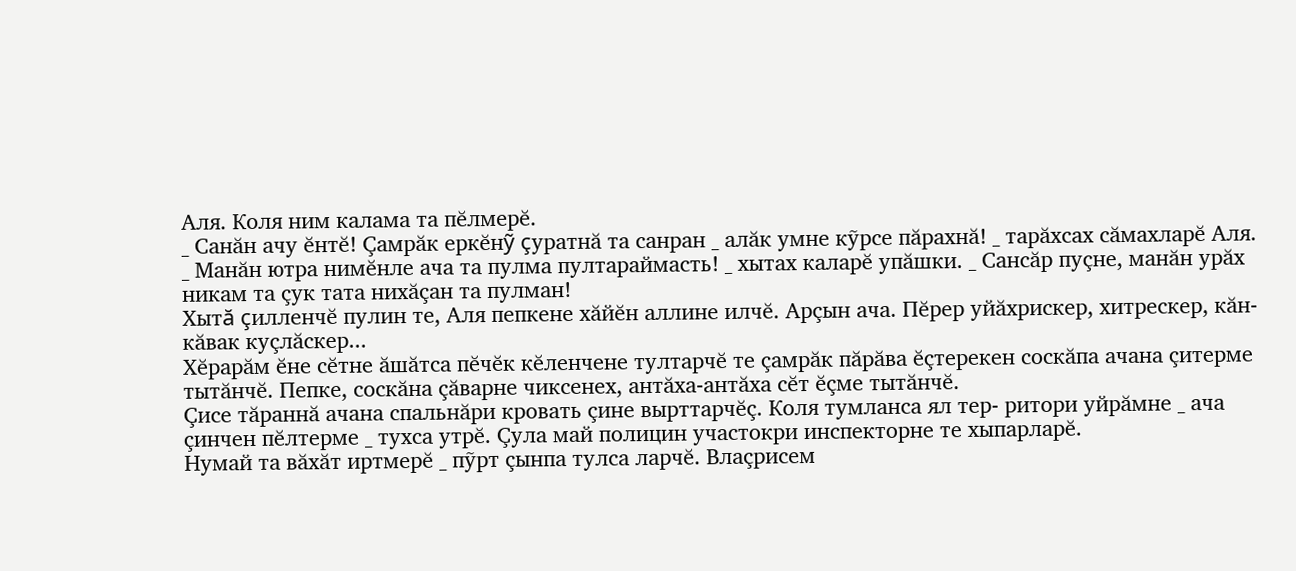Аля. Коля ним калама та пĕлмерĕ.
_ Санăн ачу ĕнтĕ! Çамрăк еркĕнỹ çуратнă та санран _ алăк умне кỹрсе пăрахнă! _ тарăхсах сăмахларĕ Аля.
_ Манăн ютра нимĕнле ача та пулма пултараймасть! _ хытах каларĕ упăшки. _ Сансăр пуçне, манăн урăх никам та çук тата нихăçан та пулман!
Хытă çилленчĕ пулин те, Аля пепкене хăйĕн аллине илчĕ. Арçын ача. Пĕрер уйăхрискер, хитрескер, кăн-кăвак куçлăскер...
Хĕрарăм ĕне сĕтне ăшăтса пĕчĕк кĕленчене тултарчĕ те çамрăк пăрăва ĕçтерекен соскăпа ачана çитерме тытăнчĕ. Пепке, соскăна çăварне чиксенех, антăха-антăха сĕт ĕçме тытăнчĕ.
Çисе тăраннă ачана спальнăри кровать çине вырттарчĕç. Коля тумланса ял тер- ритори уйрăмне _ ача çинчен пĕлтерме _ тухса утрĕ. Çула май полицин участокри инспекторне те хыпарларĕ.
Нумай та вăхăт иртмерĕ _ пỹрт çынпа тулса ларчĕ. Влаçрисем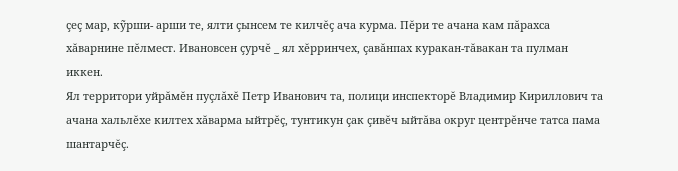çеç мар, кỹрши- арши те, ялти çынсем те килчĕç ача курма. Пĕри те ачана кам пăрахса хăварнине пĕлмест. Ивановсен çурчĕ _ ял хĕрринчех, çавăнпах куракан-тăвакан та пулман иккен.
Ял территори уйрăмĕн пуçлăхĕ Петр Иванович та, полици инспекторĕ Владимир Кириллович та ачана хальлĕхе килтех хăварма ыйтрĕç, тунтикун çак çивĕч ыйтăва округ центрĕнче татса пама шантарчĕç.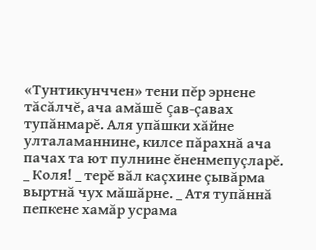«Тунтикунччен» тени пĕр эрнене тăсăлчĕ, ача амăшĕ çав-çавах тупăнмарĕ. Аля упăшки хăйне улталаманнине, килсе пăрахнă ача пачах та ют пулнине ĕненмепуçларĕ.
_ Коля! _ терĕ вăл каçхине çывăрма выртнă чух мăшăрне. _ Атя тупăннă пепкене хамăр усрама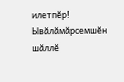илетпĕр! Ывăлăмăрсемшĕн шăллĕ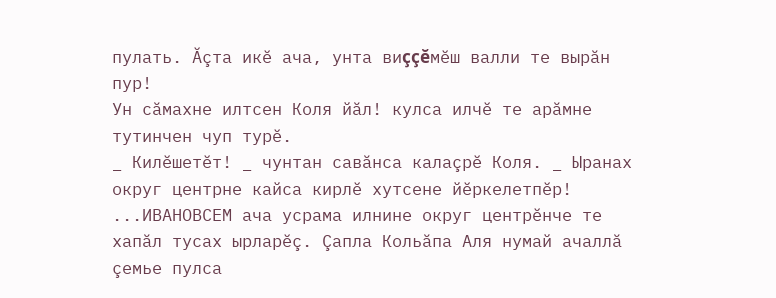пулать. Ăçта икĕ ача, унта виççĕмĕш валли те вырăн пур!
Ун сăмахне илтсен Коля йăл! кулса илчĕ те арăмне тутинчен чуп турĕ.
_ Килĕшетĕт! _ чунтан савăнса калаçрĕ Коля. _ Ыранах округ центрне кайса кирлĕ хутсене йĕркелетпĕр!
...ИВАНОВСЕМ ача усрама илнине округ центрĕнче те хапăл тусах ырларĕç. Çапла Кольăпа Аля нумай ачаллă çемье пулса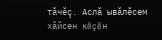тăчĕç. Аслă ывăлĕсем хăйсен кĕçĕн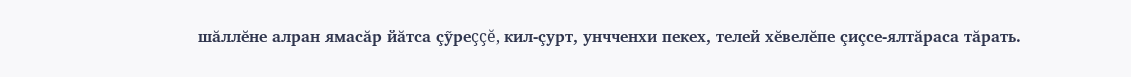шăллĕне алран ямасăр йăтса çỹреççĕ, кил-çурт, унчченхи пекех, телей хĕвелĕпе çиçсе-ялтăраса тăрать.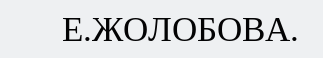Е.ЖОЛОБОВА.